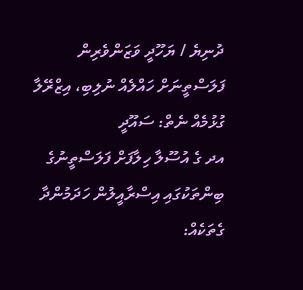ދުނިޔެ / ޔަހޫދީ ވަޒަންވެރިން
ފަލަސްތީނަށް ހައްލެއް ނުލިބި، އިޒްރޭލާ ގުޅުމެއް ނެތް: ސައޫދީ
އދ ގެ އުސޫލާ ހިލާފަށް ފަލަސްތީނުގެ ބިންތަކުގައި އިސްރާއީލުން ހަދަމުންދާ ގެތަކެއް: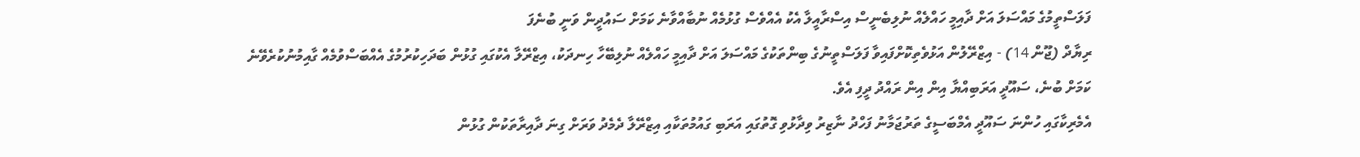ފަލަސްތީމުގެ މައްސަލަ އަށް ދާއިމީ ހައްލެއް ނުލިބެނީސް އިސްރާއީލާ އެކު އެއްވެސް ގުޅުމެއް ނުބާއްވާނެ ކަމަށް ސައުދީން ވަނީ ބުނެފަ
ރިޔާދް (ޖޫން 14) - އިޒްރޭލުން އަޅުވެތިކޮށްފައިވާ ފަލަސްތީނުގެ ބިންތަކުގެ މައްސަލަ އަށް ދާއިމީ ހައްލެއް ނުލިބޭހާ ހިނދަކު، އިޒްރޭލާ އެކުގައި ގުޅުން ބަދަހިކުރުމުގެ އެއްބަސްވުމެއް ގާއިމުނުކުރެވޭނެ ކަމަށް ބުނެ، ސައޫދީ އަރަބިއްޔާ އިން އިން ރައްދު ދީފި އެވެ.
އެމެރިކާގައި ހުންނަ ސައޫދީ އެމްބަސީގެ ތަރުޖަމާނު ފަހްދު ނާޒިރު ވިދާޅުވި ގޮތުގައި އަރަބި ގައުމުތަކާއި އިޒްރޭލާ ދެމެދު ވަރަށް ގިނަ ދާއިރާތަކުން ގުޅުން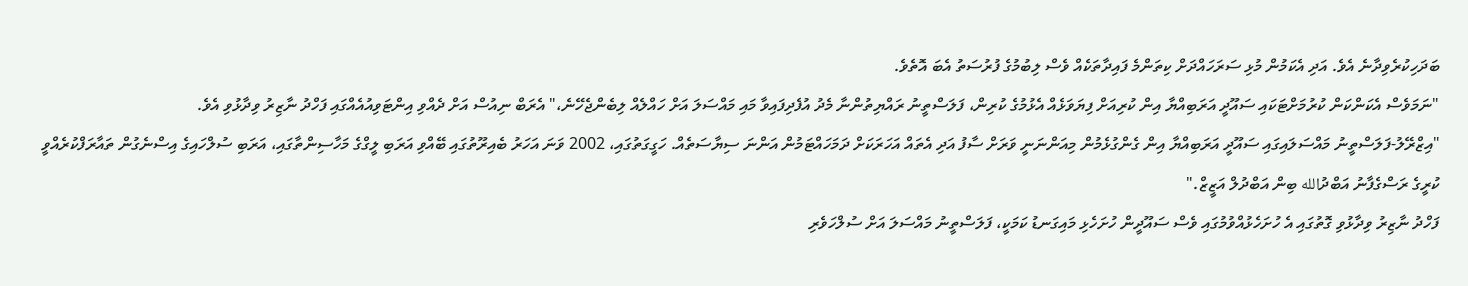ބަދަހިކުރެވިދާނެ އެވެ. އަދި އެކަމުން މުޅި ސަރަހައްދަށް ކިތަންމެ ފައިދާތަކެއް ވެސް ލިބުމުގެ ފުރުސަތު އެބަ އޮތެވެ.
"ނަމަވެސް އެކަންކަން ކުރުމަށްޓަކައި ސައޫދީ އަރަބިއްޔާ އިން ކުރިއަށް ފިޔަވަޅެއް އެޅުމުގެ ކުރިން، ފަލަސްތީނު ރައްޔިތުންނާ މެދު އުފެދިފައިވާ މައި މައްސަލަ އަށް ހައްލެއް ލިބެންޖެހޭނެ،" އެރަބް ނިއުސް އަށް ދެއްވި އިންޓަވިއުއެއްގައި ފަހްދު ނާޒިރު ވިދާޅުވި އެވެ.
"އިޒްރޭލު-ފަލަސްތީނު މައްސަލައިގައި ސައޫދީ އަރަބިއްޔާ އިން ގެންގުޅެމުން މިއަންނަނީ ވަރަށް ސާފު އަދި އެތައް އަހަރަކަށް ދަމަހައްޓަމުން އަންނަ ސިޔާސަތެއް. ހަގީގަތުގައި، 2002 ވަނަ އަހަރު ބެއިރޫތުގައި ބޭއްވި އަރަބި ލީގްގެ މަހާސިންތާގައި، އަރަބި ސުލްހައިގެ އިސްނެގުން ތައާރަފްކުރެއްވީ ކުރީގެ ރަސްގެފާނު އަބްދުالله ބިން އަބްދުލް އަޒީޒް."
ފަހްދު ނާޒިރު ވިދާޅުވި ގޮތުގައި އެ ހުށަހެޅުއްވުމުގައި ވެސް ސައޫދީން ހުށަހެޅި މައިގަނޑު ކަމަކީ، ފަލަސްތީނު މައްސަލަ އަށް ސުލްހަވެރި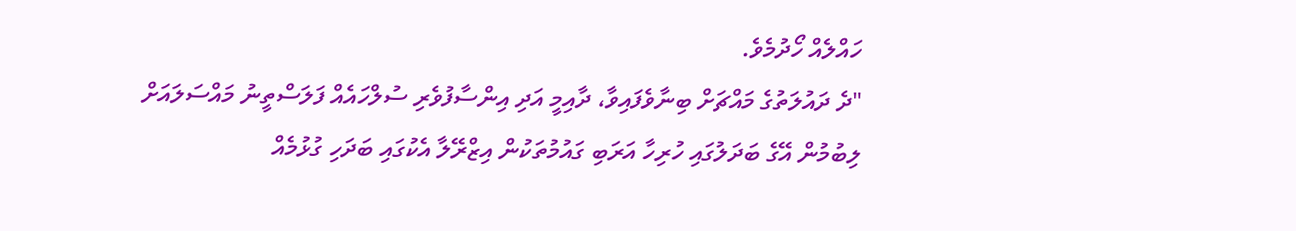ހައްލެއް ހޯދުމެވެ.
"ދެ ދައުލަތުގެ މައްޗަށް ބިނާވެފައިވާ، ދާއިމީ އަދި އިންސާފުވެރި ސުލްހައެއް ފަލަސްތީނު މައްސަލައަށް ލިބުމުން އޭގެ ބަދަލުގައި ހުރިހާ އަރަބި ގައުމުތަކުން އިޒްރޭލާ އެކުގައި ބަދަހި ގުޅުމެއް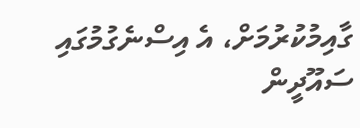ގާއިމުކުރުމަށް، އެ އިސްނެގުމުގައި ސައޫދީން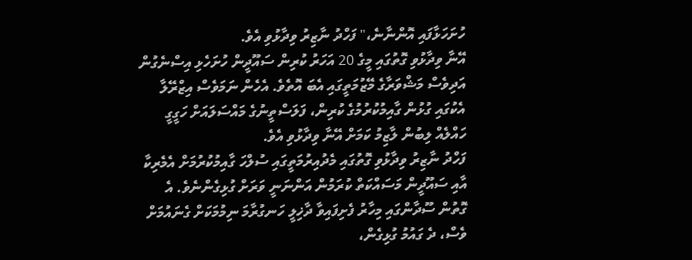ހުށަހަޅާފައި އޮންނާނެ،" ފަހްދު ނާޒިރު ވިދާޅުވި އެވެ.
އޭނާ ވިދާޅުވި ގޮތުގައި މީގެ 20 އަހަރު ކުރިން ސައޫދީން ހުށަހެޅި އިސްނެގުން އަދިވެސް މަޝްވަރާގެ މޭޒުމަތީގައި އެބަ އޮތެވެ. އެހެން ނަމަވެސް އިޒްރޭލާ އެކުގައި ގުޅުން ގާއިމުކުރުމުގެ ކުރިން، ފަލަސްތީނުގެ މައްސަލައަށް ހަގީގީ ހައްލެއް ލިބުން ލާޒިމު ކަމަށް އޭނާ ވިދާޅުވި އެވެ.
ފަހްދު ނާޒިރު ވިދާޅުވި ގޮތުގައި މެދުއިރުމަތީގައި ސުލްހަ ގާއިމުކުރުމަށް އެމެރިކާ އާއި ސައޫދީން މަސައްކަތް ކުރަމުން އަންނަނީ ވަރަށް ގުޅިގެންނެވެ. އެ ގޮތުން ސޫދާންގައި މިހާރު ފެށިފައިވާ ދާޚިލީ ހަނގުރާމަ ނިމުމަކަށް ގެނައުމަށް ވެސް، ދެ ގައުމު ގުޅިގެން،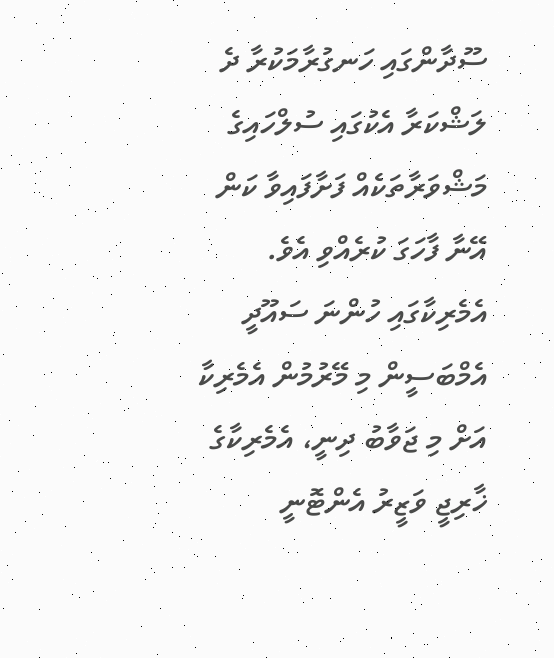ސޫދާންގައި ހަނގުރާމަކުރާ ދެ ލަޝްކަރާ އެކުގައި ސުލްހައިގެ މަޝްވަރާތަކެއް ފަށާފައިވާ ކަން އޭނާ ފާހަގަ ކުރެއްވި އެވެ.
އެމެރިކާގައި ހުންނަ ސައޫދީ އެމްބަސީން މި މޭރުމުން އެމެރިކާ އަށް މި ޖަވާބު ދިނީ، އެމެރިކާގެ ޚާރިޖީ ވަޒީރު އެންޓޮނީ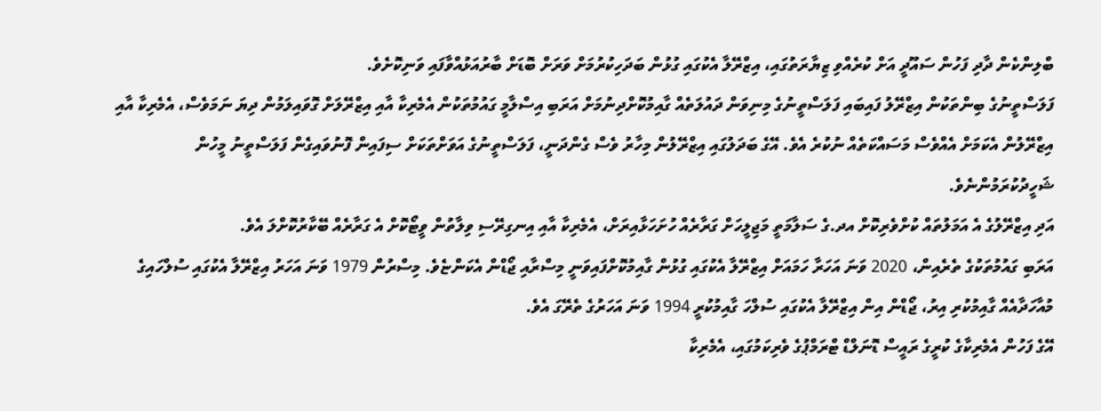ބްލިންކެން ދާދި ފަހުން ސައޫދީ އަށް ކުރެއްވި ޒިޔާރަތުގައި، އިޒްރޭލާ އެކުގައި ގުޅުން ބަދަހިކުރުމަށް ވަރަށް ބޮޑަށް ބާރުއަޅުއްވާފައި ވަނިކޮށެވެ.
ފަލަސްތީނުގެ ބިންތަކުން އިޒްރޭލު ފައިބައި ފަލަސްތީނުގެ މިނިވަން ދައުލަތެއް ގާއިމުކޮށްދިނުމަށް އަރަބި އިސްލާމީ ގައުމުތަކުން އެމެރިކާ އާއި އިޒްރޭލަށް ގޮވައިލަމުން ދިޔަ ނަމަވެސް، އެމެރިކާ އާއި އިޒްރޭލުން އެކަމަށް އެއްވެސް މަސައްކަތެއް ނުކުރެ އެވެ. އޭގެ ބަދަލުގައި އިޒްރޭލުން މިހާރު ވެސް ގެންދަނީ، ފަލަސްތީނުގެ އަވަށްތަކަށް ސިފައިން ފޮނުވައިގެން ފަލަސްތީނު މީހުން ޝަހީދުކުރަމުންނެވެ.
އަދި އިޒްރޭލުގެ އެ އަމަލުތައް ކުށްވެރިކޮށް އދ.ގެ ސަލާމަތީ މަޖިލީހަށް ގަރާރެއް ހުށަހަޅާއިރަށް، އެމެރިކާ އާއި އިނގިރޭސި ވިލާތުން ވީޓޯކޮށް އެ ގަރާރެއް ބޭކާރުކޮށްލަ އެވެ.
އަރަބި ގައުމުތަކުގެ ތެރެއިން، 2020 ވަނަ އަހަރާ ހަމައަށް އިޒްރޭލާ އެކުގައި ގުޅުން ގާއިމުކޮށްފައިވަނީ މިސްރާއި ޖޯޑްން އެކަންޏެވެ. މިސްރުން 1979 ވަނަ އަހަރު އިޒްރޭލާ އެކުގައި ސުލްހައިގެ މުއާހަދާއެއް ގާއިމުކުރި އިރު، ޖޯޑްން އިން އިޒްރޭލާ އެކުގައި ސުލްހަ ގާއިމުކުރީ 1994 ވަނަ އަހަރުގެ ތެރޭގަ އެވެ.
އޭގެ ފަހުން އެމެރިކާގެ ކުރީގެ ރައީސް ޑޮނަލްޑް ޓްރަމްޕުގެ ވެރިކަމުގައި، އެމެރިކާ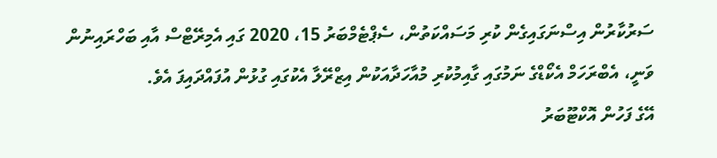ސަރުކާރުން އިސްނަގައިގެން ކުރި މަސައްކަތުން، ސެޕްޓެމްބަރު 15، 2020 ގައި އެމިރޭޓްސް އާއި ބަހްރައިނުން ވަނީ، އެބްރަހަމް އެކޯޑްގެ ނަމުގައި ގާއިމުކުރި މުއާހަދާއަކުން އިޒްރޭލާ އެކުގައި ގުޅުން އުފައްދައިފަ އެވެ.
އޭގެ ފަހުން އޮކްޓޫބަރު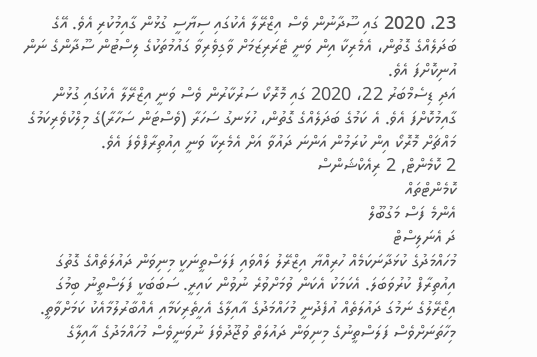23، 2020 ގައި ސޫދާނުން ވެސް އިޒްރޭލާ އެކުގައި ސިޔާސީ ގުޅުން ގާއިމުކުރި އެވެ. އޭގެ ބަދަލެއްގެ ގޮތުން، އެމެރިކާ އިން ވަނީ ޓެރަރިޒަމަށް ވާގިވެރިވާ ގައުމުތަކުގެ ލިސްޓުން ސޫދާންގެ ނަން އުނިކޮށްފަ އެވެ.
އަދި ޑިސެމްބަރު 22، 2020 ގައި މޮރޮކޯ ސަރުކާރުން ވެސް ވަނީ އިޒްރޭލާ އެކުގައި ގުޅުން ގާއިމުކޮށްފަ އެވެ. އެ ކަމުގެ ބަދަލެއްގެ ގޮތުން، ހުޅަނގު ސަހަރާ (ވެސްޓަން ސަހާރާ)ގެ މިލްކުވެރިކަމުގެ މައްޗަށް މޮރޮކޯ އިން ކުރަމުން އަންނަ ދައުވާ އަށް އެމެރިކާ ވަނީ އިއުތިރާފްވެފަ އެވެ.
2 ކޮމެންޓް, 2 ރިއެކްޝަންސް
ކޮމެންޓްތައް
އެންމެ ފަސް މަގުބޫލް
ދަ އެނަލިސްޓް
މުހައްމަދުގެ ކުޅަދާނަކަމެއް ހުރިއްޔާ އިޒްރޭލު ލައްވައި ފަލަސްތީނަކީ މިނިވަން ދައުލަތެއްގެ ގޮތުގަ އިއުތިރާފް ކުރުވަބަލަ. އެކަމަކު އެކަން ވުމަށްވުރެ ނުވުން ކައިރީ. ސަބަބަކީ ފަލަސްތީނު ބިމުގަ އިޒްރޭލުގެ ނަމުގަ ދައުލަތެއް އުފެދުނީ މުހައްމަދުގެ އާއިލާގެ އެހީތެރިކަމާއި އެއްބާރުލުމާއެކު ކަމަށްވާތީ. މިހާތަނަށްވެސް ފަލަސްތީނުގެ މިނިވަން ދައުލަތް ވުޖޫދުވެފަ ނުވަނީވެސް މުހައްމަދުގެ އާއިލާގެ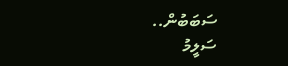ސަބަބުން..
ސަލީމު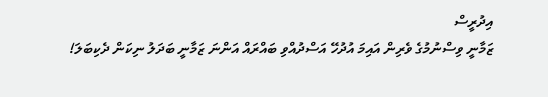އިދުރީސް
ޒަމާނީ ވިސްނުމުގެ ވެރިން އައިމަ އުދުހޭ އަސްދުއްވި ބައްރައް އަންނަ ޒަމާނީ ބަދަލު ނިކަން ދެކިބަލަ!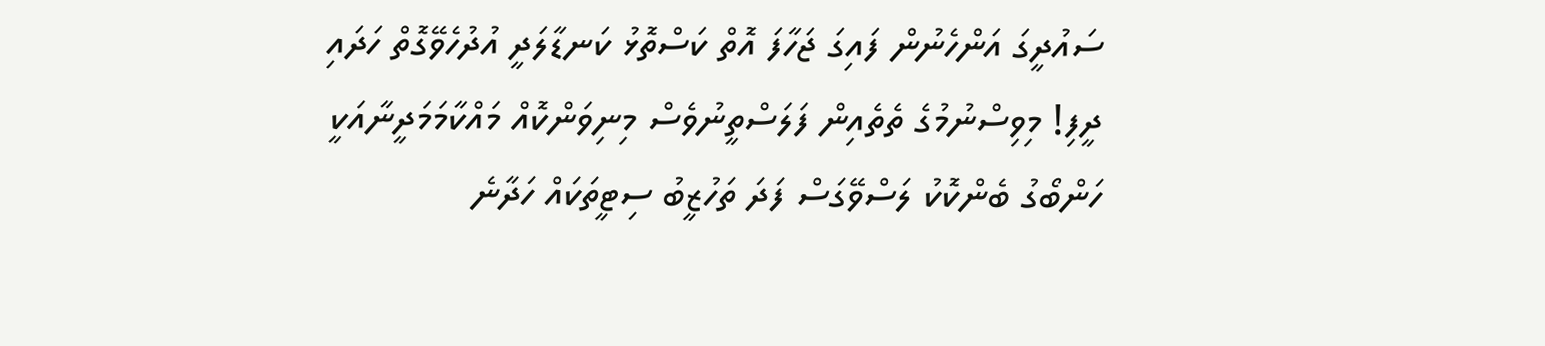ސައުދީގަ އަންހެނުން ފައިގަ ޖަހާފަ އޮތް ކަސްތޮޅު ކަނޑާލަދީ އުދުހެވޭގޮތް ހަދައި ދީފި! މިވިސްނުމުގެ ތެތެއިން ފަލަސްތީނުވެސް މިނިވަންކޮއް މައްކާމަމަދީނާއަކީ ހަންބޯގު ބެންކޮކު ލަސްވޭގަސް ފަދަ ތަހުޒީބު ސިޓީތަކައް ހަދާނެ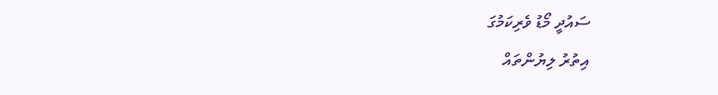ސައުދީ މޯޑު ވެރިކަމުގަ
އިތުރު ލިޔުންތައް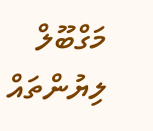މަގްބޫލް ލިޔުންތައް